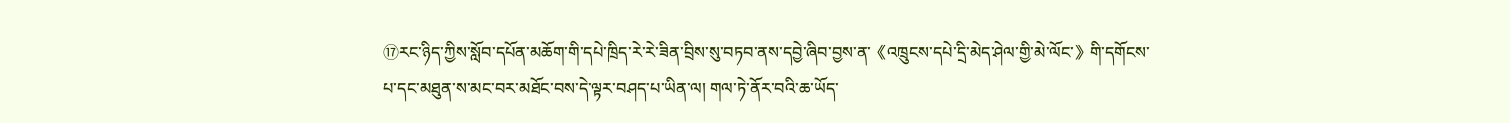⑰རང་ཉིད་ཀྱིས་སློབ་དཔོན་མཆོག་གི་དཔེ་ཁྲིད་རེ་རེ་ཟིན་བྲིས་སུ་བཏབ་ནས་དབྱེ་ཞིབ་བྱས་ན་《འཁྲུངས་དཔེ་དྲི་མེད་ཤེལ་གྱི་མེ་ལོང་》གི་དགོངས་པ་དང་མཐུན་ས་མང་བར་མཐོང་བས་དེ་ལྟར་བཤད་པ་ཡིན་ལ། གལ་ཏེ་ནོར་བའི་ཆ་ཡོད་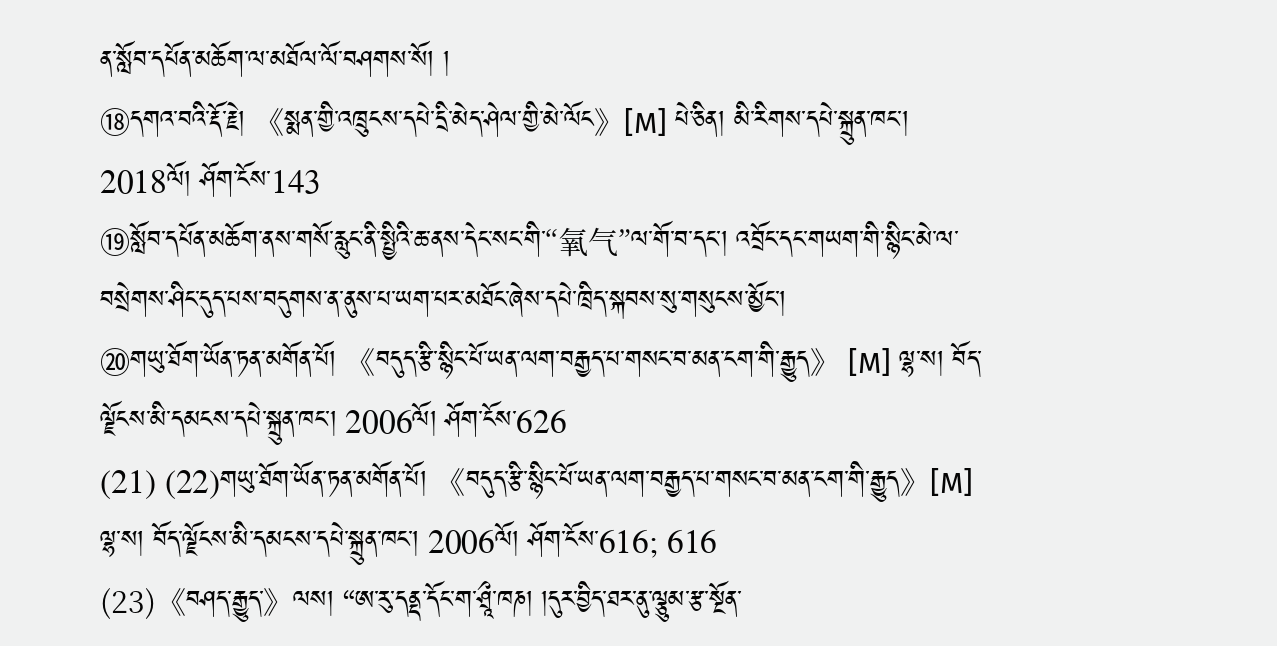ན་སློབ་དཔོན་མཆོག་ལ་མཐོལ་ལོ་བཤགས་སོ། །
⑱དགའ་བའི་རྡོ་རྗེ། 《སྨན་གྱི་འཁྲུངས་དཔེ་དྲི་མེད་ཤེལ་གྱི་མེ་ལོང》[M] པེ་ཅིན། མི་རིགས་དཔེ་སྐྲུན་ཁང་། 2018ལོ། ཤོག་ངོས་143
⑲སློབ་དཔོན་མཆོག་ནས་གསོ་རླུང་ནི་སྤྱིའི་ཆ་ནས་དེང་སང་གི་“氧气”ལ་གོ་བ་དང་། འབྲོང་དང་གཡག་གི་སྙིང་མེ་ལ་བསྲེགས་ཤིང་དུད་པས་བདུགས་ན་ནུས་པ་ཡག་པར་མཐོང་ཞེས་དཔེ་ཁྲིད་སྐབས་སུ་གསུངས་མྱོང་།
⑳གཡུ་ཐོག་ཡོན་ཏན་མགོན་པོ། 《བདུད་རྩི་སྙིང་པོ་ཡན་ལག་བརྒྱད་པ་གསང་བ་མན་ངག་གི་རྒྱུད》 [M] ལྷ་ས། བོད་ལྗོངས་མི་དམངས་དཔེ་སྐྲུན་ཁང་། 2006ལོ། ཤོག་ངོས་626
(21) (22)གཡུ་ཐོག་ཡོན་ཏན་མགོན་པོ། 《བདུད་རྩི་སྙིང་པོ་ཡན་ལག་བརྒྱད་པ་གསང་བ་མན་ངག་གི་རྒྱུད》[M] ལྷ་ས། བོད་ལྗོངས་མི་དམངས་དཔེ་སྐྲུན་ཁང་། 2006ལོ། ཤོག་ངོས་616; 616
(23)《བཤད་རྒྱུད་》ལས། “ཨ་རུ་དནྡ་དོང་ག་ཤྲཱྀ་ཁཎ། །དུར་བྱིད་ཐར་ནུ་ལྕུམ་རྩ་སྔོན་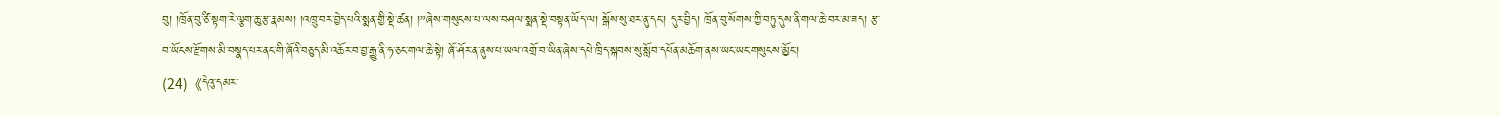བུ། །ཁྲོན་བུ་ཙི་སྟག་རེ་ལྕག་ཆུ་རྩ་རྣམས། །འཁྲུ་བར་བྱེད་པའི་སྨན་གྱི་སྡེ་ཚན། །”ཞེས་གསུངས་པ་ལས་བཤལ་སྨན་སྡེ་བསྟན་ཡོད་ལ། སྒོས་སུ་ཐར་ནུ་དང་། དུར་བྱིད། ཁྲོན་བུ་སོགས་ཀྱི་བཏུ་དུས་ནི་གལ་ཆེ་བར་མ་ཟད། རྩ་བ་ཡོངས་རྫོགས་མི་བསྣད་པར་ནང་གི་ཞོའི་བཅུད་མི་འཆོར་བ་བྱ་རྒྱུ་ནི་ཧ་ཅང་གལ་ཆེ་སྟེ། ཞོ་ཤོར་ན་ནུས་པ་ཡལ་འགྲོ་བ་ཡིན་ཞེས་དཔེ་ཁྲིད་སྐབས་སུ་སློབ་དཔོན་མཆོག་ནས་ཡང་ཡང་གསུངས་མྱོང་།
(24)《དེའུ་དམར་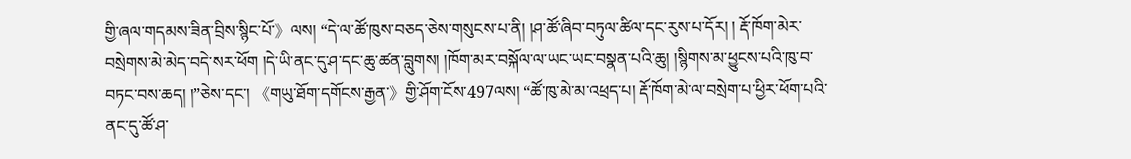གྱི་ཞལ་གདམས་ཟིན་བྲིས་སྙིང་པོ་》ལས། “དེ་ལ་ཚོ་ཁུས་བཅད་ཅེས་གསུངས་པ་ནི། །ཤ་ཚོ་ཞིབ་བཏུལ་ཚིལ་དང་རུས་པ་དོར། ། རྡོ་ཁོག་མེར་བསྲེགས་མེ་མེད་བདེ་སར་ཕོག །དེ་ཡི་ནང་དུ་ཤ་དང་ཆུ་ཚན་བླུགས། །ཁོག་མར་བསྐོལ་ལ་ཡང་ཡང་བསྣན་པའི་ཆུ། །སྙིགས་མ་ཕྱུངས་པའི་ཁུ་བ་བཏང་བས་ཆད། །”ཅེས་དང་། 《གཡུ་ཐོག་དགོངས་རྒྱན་》གྱི་ཤོག་ངོས་497ལས། “ཚོ་ཁུ་མེ་མ་འཕྲད་པ། རྡོ་ཁོག་མེ་ལ་བསྲེག་པ་ཕྱིར་ཕོག་པའི་ནང་དུ་ཚོ་ཤ་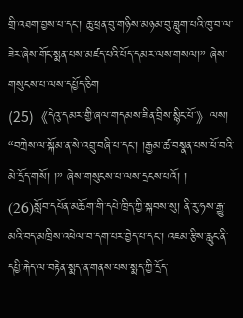གྲི་འཐག་བྱས་པ་དང་། ཆུ་ཕྲན་བུ་གཉིས་མཉམ་བུ་བླུག་པའི་ཁུ་བ་ལ་ཟེར་ཞེས་གོང་སྨན་པས་མཛད་པའི་པོད་དམར་ལས་གསལ།” ཞེས་གསུངས་པ་ལས་དཔྱོད་ཅིག
(25)《དེའུ་དམར་གྱི་ཞལ་གདམས་ཟིན་བྲིས་སྙིང་པོ་》ལས། “བཀྲེས་ལ་སྐོམ་ན་སེ་འབྲུ་བཞི་པ་དང་། །རྒྱམ་ཚ་བསྣན་པས་ཕོ་བའི་མེ་དྲོད་གསོ། །” ཞེས་གསུངས་པ་ལས་དྲངས་པའོ། །
(26)སློབ་དཔོན་མཆོག་གི་དཔེ་ཁྲིད་ཀྱི་སྐབས་སུ། ནི་རུ་ཧས་རྒྱུ་མའི་བད་མཁྲིས་འཕེལ་བ་དག་པར་བྱེད་པ་དང་། འཇམ་རྩིས་རླུང་ནི་དཔྱི་རྐེད་ལ་བརྟེན་སྨད་ན་གནས་པས་སྨད་ཀྱི་དྲོད་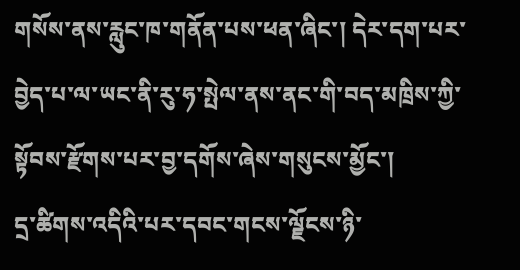གསོས་ནས་རླུང་ཁ་གནོན་པས་ཕན་ཞིང་། དེར་དག་པར་བྱེད་པ་ལ་ཡང་ནི་རུ་ཧ་སྤེལ་ནས་ནང་གི་བད་མཁྲིས་ཀྱི་སྟོབས་རྫོགས་པར་བྱ་དགོས་ཞེས་གསུངས་མྱོང་།
དྲ་ཚིགས་འདིའི་པར་དབང་གངས་ལྗོངས་ཉི་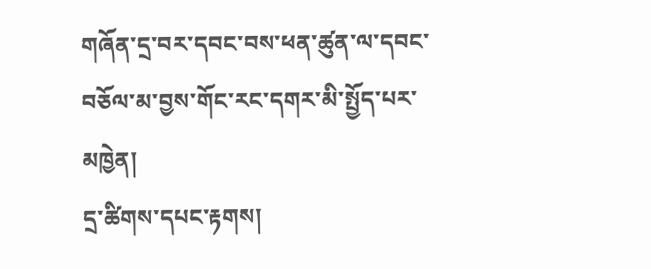གཞོན་དྲ་བར་དབང་བས་ཕན་ཚུན་ལ་དབང་བཅོལ་མ་བྱས་གོང་རང་དགར་མི་སྤྱོད་པར་མཁྱེན།
དྲ་ཚིགས་དཔང་རྟགས།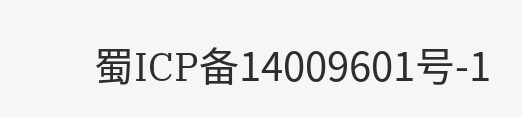蜀ICP备14009601号-1